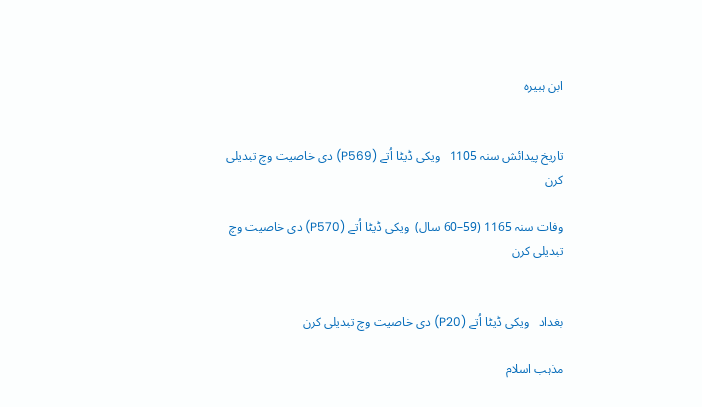ابن ہبیرہ


تاریخ پیدائش سنہ 1105   ویکی ڈیٹا اُتے (P569) دی خاصیت وچ تبدیلی کرن

وفات سنہ 1165 (59–60 سال)  ویکی ڈیٹا اُتے (P570) دی خاصیت وچ تبدیلی کرن


بغداد   ویکی ڈیٹا اُتے (P20) دی خاصیت وچ تبدیلی کرن

مذہب اسلام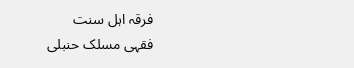فرقہ اہل سنت
فقہی مسلک حنبلی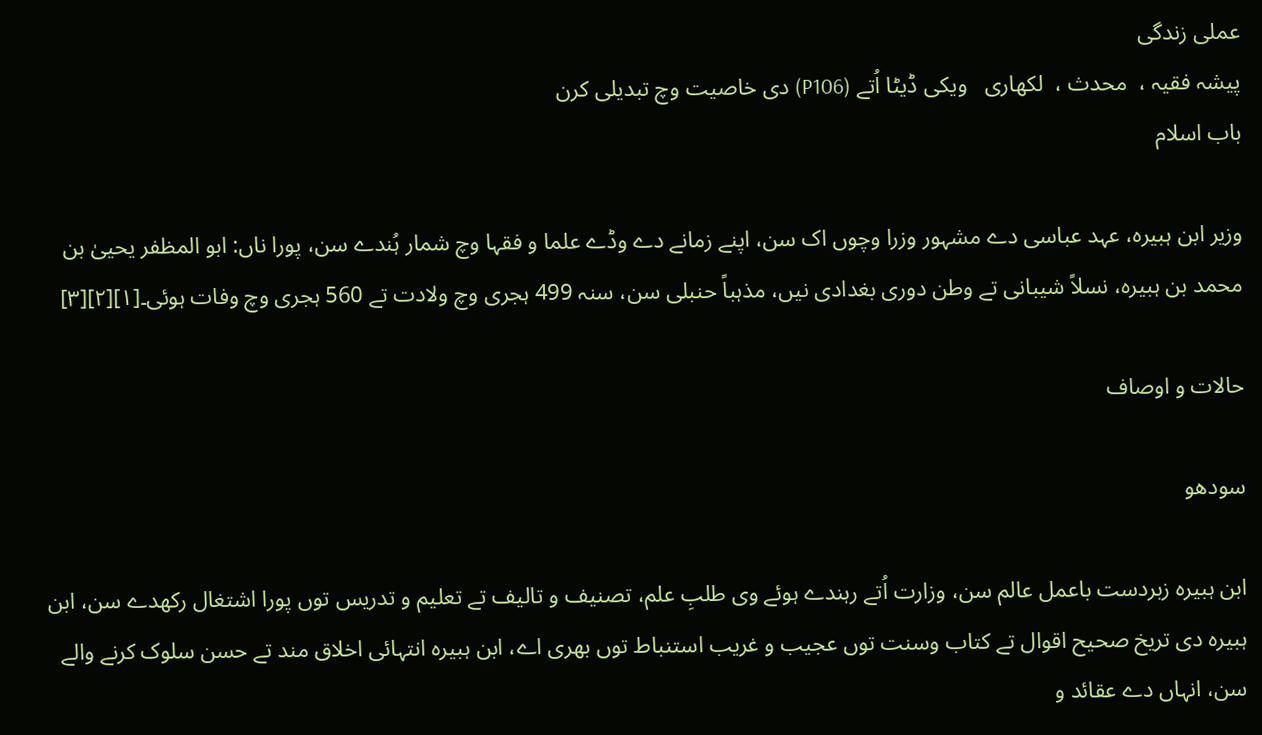عملی زندگی
پیشہ فقیہ ،  محدث ،  لکھاری   ویکی ڈیٹا اُتے (P106) دی خاصیت وچ تبدیلی کرن
باب اسلام

وزیر ابن ہبیرہ، عہد عباسی دے مشہور وزرا وچوں اک سن، اپنے زمانے دے وڈے علما و فقہا وچ شمار ہُندے سن، پورا ناں: ابو المظفر یحییٰ بن محمد بن ہبیرہ، نسلاً شیبانی تے وطن دوری بغدادی نيں، مذہباً حنبلی سن، سنہ 499 ہجری وچ ولادت تے 560 ہجری وچ وفات ہوئی۔[۱][۲][۳]

حالات و اوصاف

سودھو

ابن ہبیرہ زبردست باعمل عالم سن، وزارت اُتے رہندے ہوئے وی طلبِ علم، تصنیف و تالیف تے تعلیم و تدریس توں پورا اشتغال رکھدے سن، ابن ہبیرہ دی تریخ صحیح اقوال تے کتاب وسنت توں عجیب و غریب استنباط توں بھری اے، ابن ہبیرہ انتہائی اخلاق مند تے حسن سلوک کرنے والے سن، انہاں دے عقائد و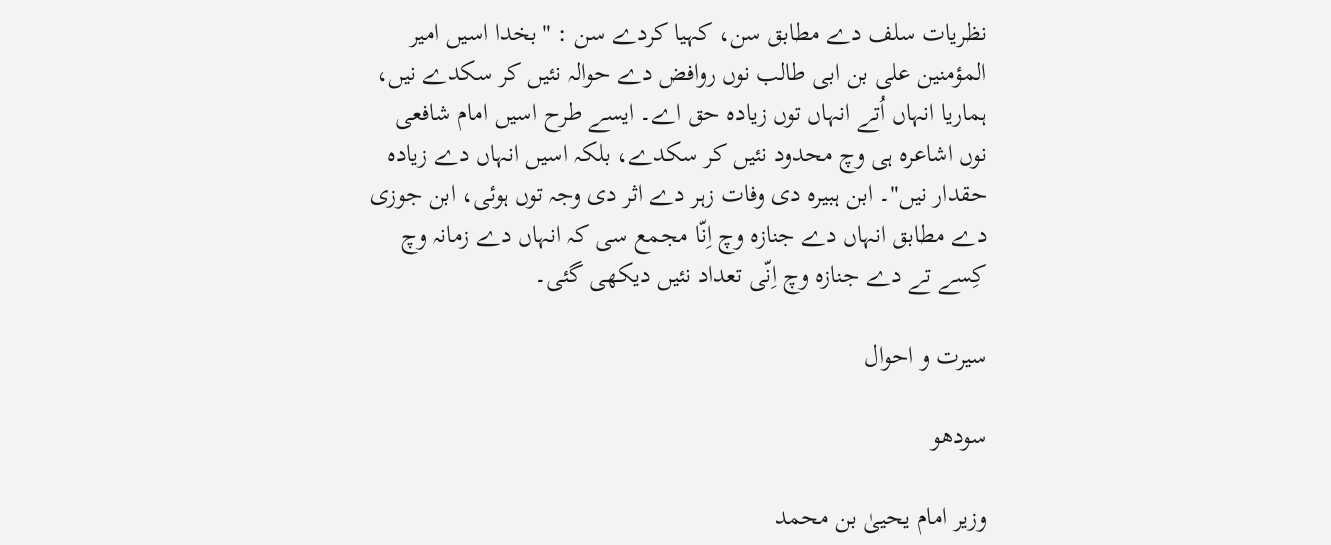نظریات سلف دے مطابق سن، کہیا کردے سن : "بخدا اسيں امیر المؤمنین علی بن ابی طالب نوں روافض دے حوالہ نئيں کر سکدے نيں، ہماریا انہاں اُتے انہاں توں زیادہ حق اے۔ ايسے طرح اسيں امام شافعی نوں اشاعرہ ہی وچ محدود نئيں کر سکدے، بلکہ اسيں انہاں دے زیادہ حقدار نيں"۔ ابن ہبیرہ دی وفات زہر دے اثر دی وجہ توں ہوئی، ابن جوزی دے مطابق انہاں دے جنازہ وچ اِنّا مجمع سی کہ انہاں دے زمانہ وچ کِسے تے دے جنازہ وچ اِنّی تعداد نئيں دیکھی گئی۔

سیرت و احوال

سودھو

وزیر امام یحییٰ بن محمد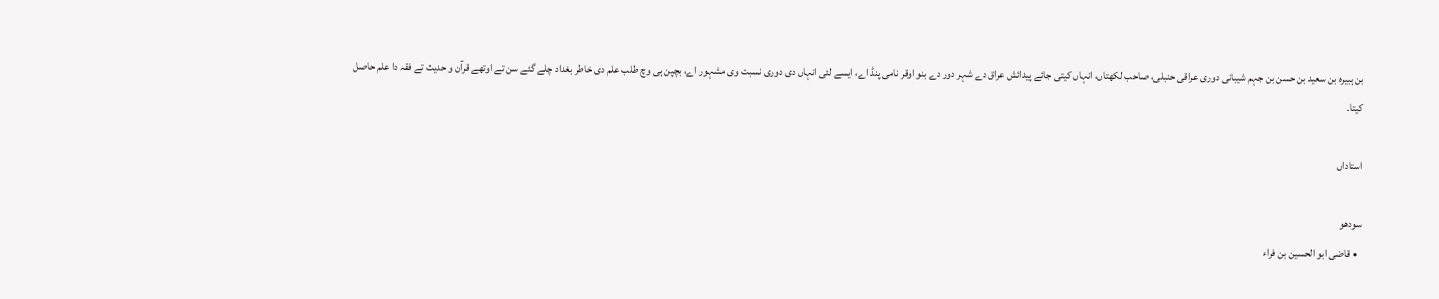بن ہبیرہ بن سعید بن حسن بن جہم شیبانی دوری عراقی حنبلی، صاحب لکھتاں، انہاں کيتی جائے پیدائش عراق دے شہر دور دے بنو اوقر نامی پنڈ اے، ايسے لئی انہاں دی دوری نسبت وی مشہور اے، بچپن ہی وچ طلب علم دی خاطر بغداد چلے گئے سن تے اوتھے قرآن و حدیث تے فقہ دا علم حاصل کیتا۔

استاداں

سودھو
  • قاضی ابو الحسین بن فراء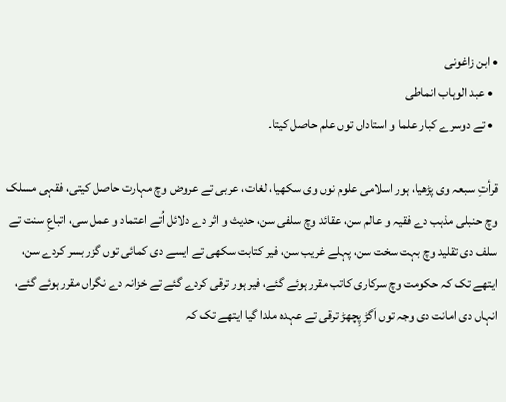• ابن زاغونی
  • عبد الوہاب انماطی
  • تے دوسرے کبار علما و استاداں توں علم حاصل کیتا۔

قرأتِ سبعہ وی پڑھیا، ہور اسلامی علوم نوں وی سکھیا، لغات، عربی تے عروض وچ مہارت حاصل کيتی، فقہی مسلک وچ حنبلی مذہب دے فقیہ و عالم سن، عقائد وچ سلفی سن، حدیث و اثر دے دلائل اُتے اعتماد و عمل سی، اتباعِ سنت تے سلف دی تقلید وچ بہت سخت سن، پہلے غریب سن، فیر کتابت سکھی تے ايسے دی کمائی توں گزر بسر کردے سن، ایتھے تک کہ حکومت وچ سرکاری کاتب مقرر ہوئے گئے، فیر ہور ترقی کردے گئے تے خزانہ دے نگراں مقرر ہوئے گئے، انہاں دی امانت دی وجہ توں اَگڑ پِچھڑ ترقی تے عہدہ ملدا گیا ایتھے تک کہ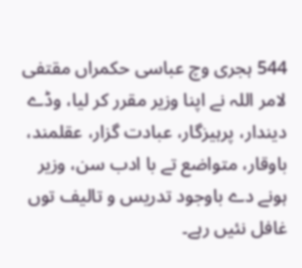544 ہجری وچ عباسی حکمراں مقتفی لامر اللہ نے اپنا وزیر مقرر کر ليا، وڈے دیندار، پرہیزگار، عبادت گزار، عقلمند، باوقار، متواضع تے با ادب سن، وزیر ہونے دے باوجود تدریس و تالیف توں غافل نئيں رہے۔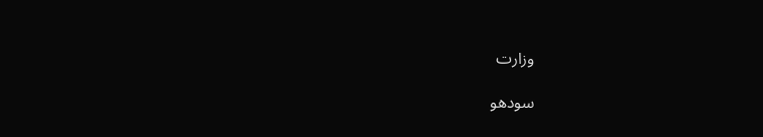وزارت

سودھو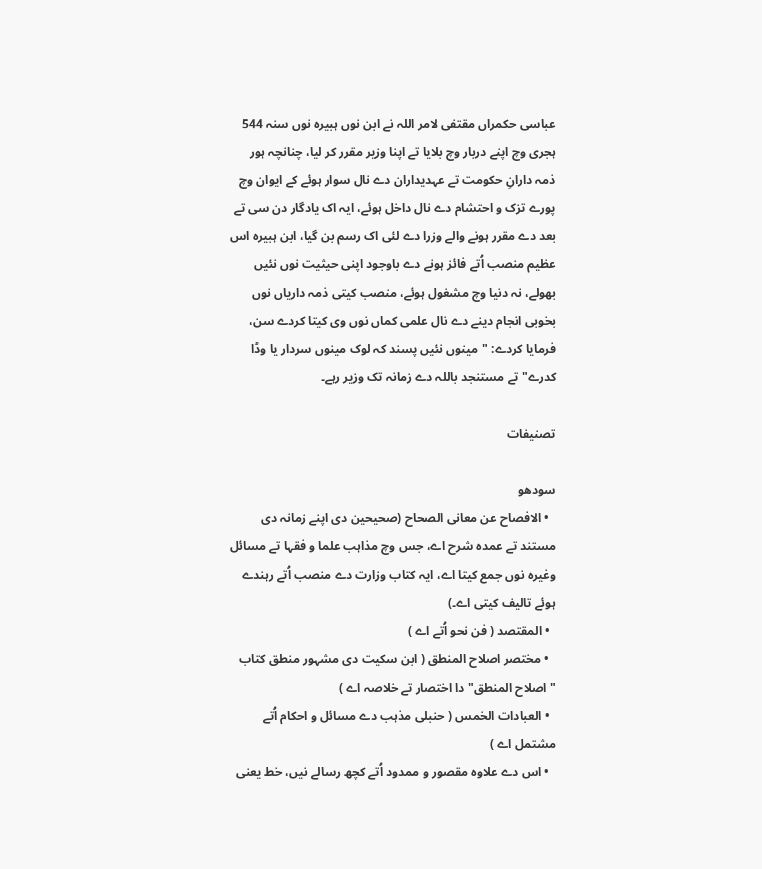عباسی حکمراں مقتفی لامر اللہ نے ابن نوں ہبیرہ نوں سنہ 544 ہجری وچ اپنے دربار وچ بلايا تے اپنا وزیر مقرر کر ليا، چنانچہ ہور ذمہ دارانِ حکومت تے عہدیداران دے نال سوار ہوئے کے ایوان وچ پورے تزک و احتشام دے نال داخل ہوئے، ایہ اک یادگار دن سی تے بعد دے مقرر ہونے والے وزرا دے لئی اک رسم بن گیا، ابن ہبیرہ اس عظیم منصب اُتے فائز ہونے دے باوجود اپنی حیثیت نوں نئيں بھولے، نہ دنیا وچ مشغول ہوئے، منصب کيتی ذمہ داریاں نوں بخوبی انجام دینے دے نال علمی کماں نوں وی کیتا کردے سن، فرمایا کردے: "مینوں نئيں پسند کہ لوک مینوں سردار یا وڈا کدرے" تے مستنجد باللہ دے زمانہ تک وزیر رہے۔

تصنیفات

سودھو
  • الافصاح عن معانی الصحاح (صحیحین دی اپنے زمانہ دی مستند تے عمدہ شرح اے، جس وچ مذاہب علما و فقہا تے مسائل وغیرہ نوں جمع کیتا اے، ایہ کتاب وزارت دے منصب اُتے رہندے ہوئے تالیف کيتی اے۔)
  • المقتصد ( فن نحو اُتے اے )
  • مختصر اصلاح المنطق ( ابن سکیت دی مشہور منطق کتاب "اصلاح المنطق" دا اختصار تے خلاصہ اے )
  • العبادات الخمس ( حنبلی مذہب دے مسائل و احکام اُتے مشتمل اے )
  • اس دے علاوہ مقصور و ممدود اُتے کچھ رسالے نيں، خط یعنی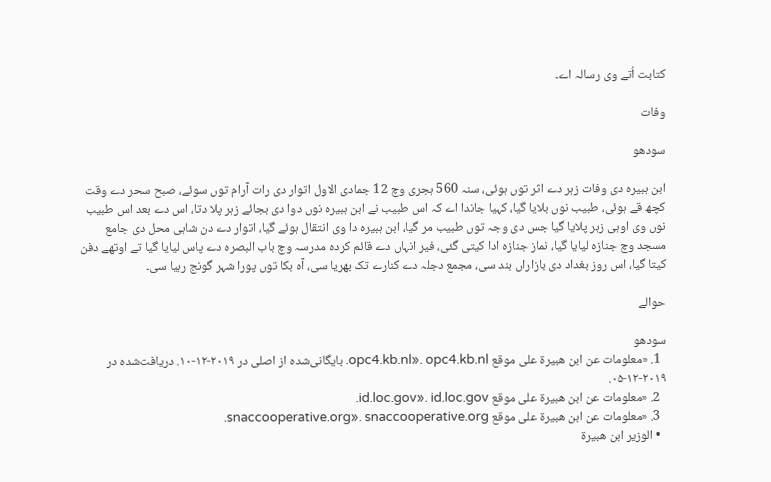کتابت اُتے وی رسالہ اے۔

وفات

سودھو

ابن ہبیرہ دی وفات زہر دے اثر توں ہوئی، سنہ 560 ہجری وچ 12 جمادی الاول اتوار دی رات آرام توں سوئے، صبح سحر دے وقت کچھ قے ہوئی، طبیب نوں بلايا گیا، کہیا جاندا اے کہ اس طبیب نے ابن ہبیرہ نوں دوا دی بجائے زہر پلا دتا، اس دے بعد اس طبیب نوں وی اوہی زہر پلایا گیا جس دی وجہ توں طبیب مر گیا، ابن ہبیرہ دا وی انتقال ہوئے گیا، اتوار دے دن شاہی محل دی جامع مسجد وچ جنازہ لیایا گیا، نماز جنازہ ادا کيتی گئی، فیر انہاں دے قائم کردہ مدرسہ وچ باب البصرہ دے پاس لیایا گیا تے اوتھے دفن کیتا گیا، اس روز بغداد دی بازاراں بند سی، مجمع دجلہ دے کنارے تک بھریا سی، آہ بکا توں پورا شہر گونج رہیا سی۔

حوالے

سودھو
  1. «معلومات عن ابن هبيرة على موقع opc4.kb.nl». opc4.kb.nl. بایگانی‌شده از اصلی در ۲۰۱۹-۱۲-۱۰. دریافت‌شده در ۲۰۱۹-۱۲-۰۵.
  2. «معلومات عن ابن هبيرة على موقع id.loc.gov». id.loc.gov.
  3. «معلومات عن ابن هبيرة على موقع snaccooperative.org». snaccooperative.org.
  • الوزير ابن هبيرة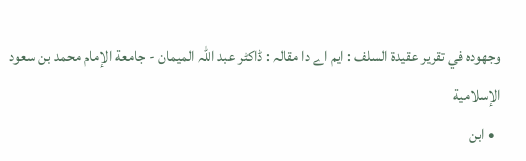وجهوده في تقرير عقيدة السلف : ایم اے دا مقالہ : ڈاکٹر عبد اللہ الميمان - جامعة الإمام محمد بن سعود الإسلامية
  • ابن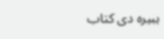ہبیرہ دی كتاب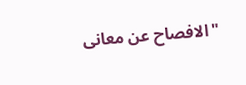"الافصاح عن معانی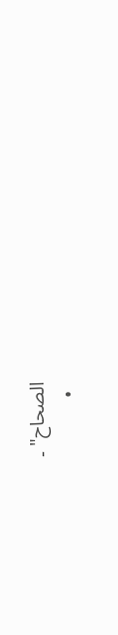الصحاح" ۔
  •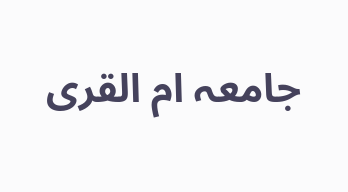جامعہ ام القری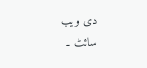دی ویب سائٹ ۔